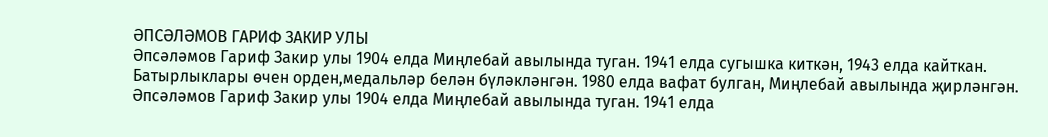ӘПСӘЛӘМОВ ГАРИФ ЗАКИР УЛЫ
Әпсәләмов Гариф Закир улы 1904 елда Миңлебай авылында туган. 1941 елда сугышка киткән, 1943 елда кайткан. Батырлыклары өчен орден,медальләр белән бүләкләнгән. 1980 елда вафат булган, Миңлебай авылында җирләнгән.
Әпсәләмов Гариф Закир улы 1904 елда Миңлебай авылында туган. 1941 елда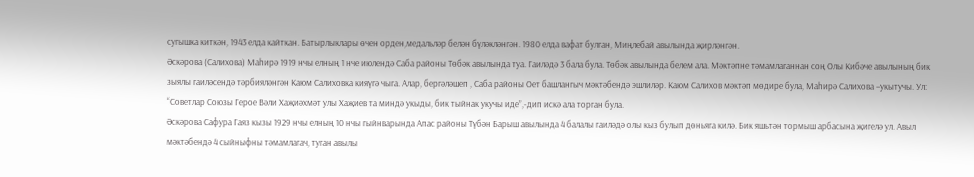сугышка киткән, 1943 елда кайткан. Батырлыклары өчен орден,медальләр белән бүләкләнгән. 1980 елда вафат булган, Миңлебай авылында җирләнгән.
Әскәрова (Салихова) Маһирә 1919 нчы елның 1 нче июлендә Саба районы Төбәк авылында туа. Гаиләдә 3 бала була. Төбәк авылында белем ала. Мәктәпне тәмамлаганнан соң Олы Кибәче авылының бик зыялы гаиләсендә тәрбияләнгән Каюм Салиховка кияүгә чыга. Алар, бергәләшеп , Саба районы Оет башлангыч мәктәбендә эшлиләр. Каюм Салихов мәктәп мөдире була, Маһирә Салихова –укытучы. Ул: “Советлар Союзы Герое Вәли Хаҗиәхмәт улы Хаҗиев та миндә укыды, бик тыйнак укучы иде”,-дип искә ала торган була.
Әскәрова Сафура Гаяз кызы 1929 нчы елның 10 нчы гыйнварында Апас районы Түбән Барыш авылында 4 балалы гаиләдә олы кыз булып дөньяга килә. Бик яшьтән тормыш арбасына җигелә ул. Авыл мәктәбендә 4 сыйныфны тәмамлагач, туган авылы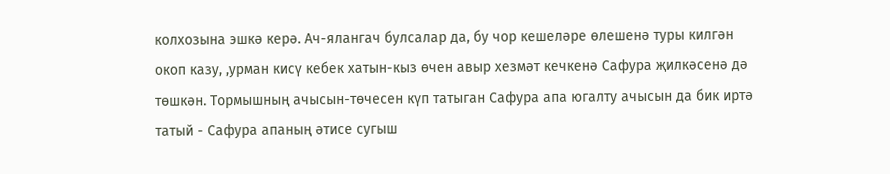колхозына эшкә керә. Ач-ялангач булсалар да, бу чор кешеләре өлешенә туры килгән окоп казу, ,урман кисү кебек хатын-кыз өчен авыр хезмәт кечкенә Сафура җилкәсенә дә төшкән. Тормышның ачысын-төчесен күп татыган Сафура апа югалту ачысын да бик иртә татый - Сафура апаның әтисе сугыш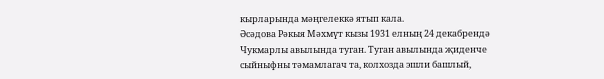кырларында мәңгелеккә ятып кала.
Әсәдова Рәкыя Мәхмүт кызы 1931 елның 24 декабрендә Чукмарлы авылында туган. Туган авылында җиденче сыйныфны тәмамлагач та, колхозда эшли башлый,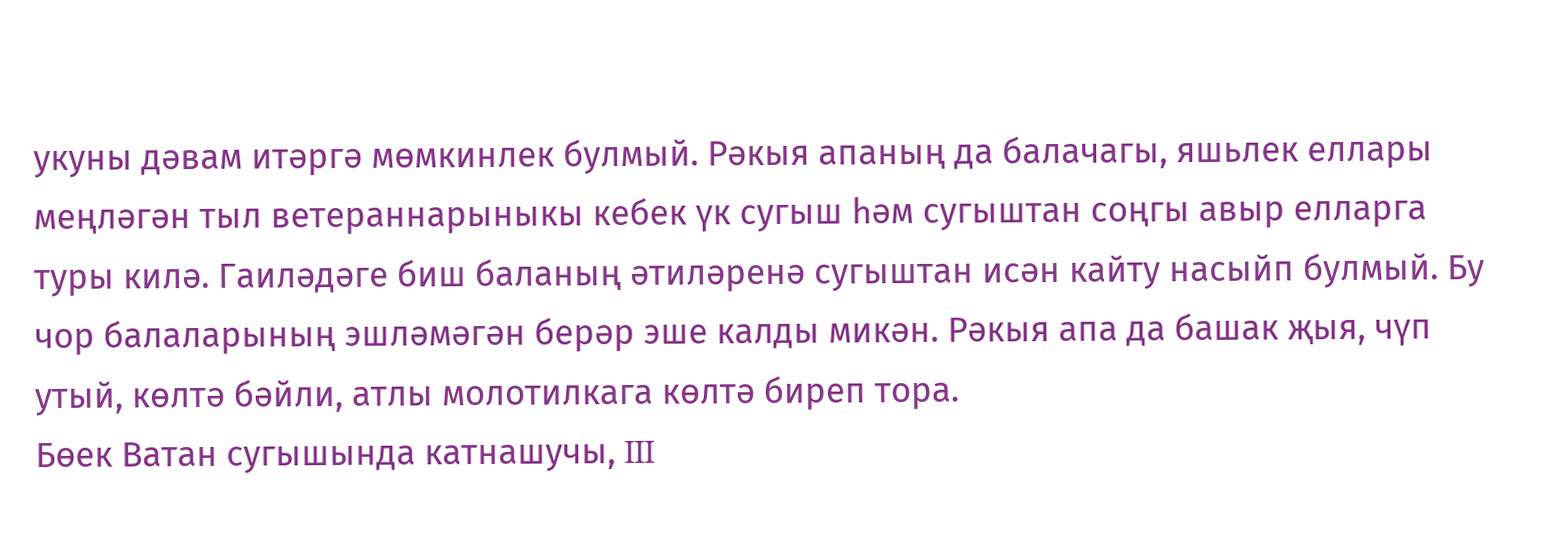укуны дәвам итәргә мөмкинлек булмый. Рәкыя апаның да балачагы, яшьлек еллары меңләгән тыл ветераннарыныкы кебек үк сугыш һәм сугыштан соңгы авыр елларга туры килә. Гаиләдәге биш баланың әтиләренә сугыштан исән кайту насыйп булмый. Бу чор балаларының эшләмәгән берәр эше калды микән. Рәкыя апа да башак җыя, чүп утый, көлтә бәйли, атлы молотилкага көлтә биреп тора.
Бөек Ватан сугышында катнашучы, III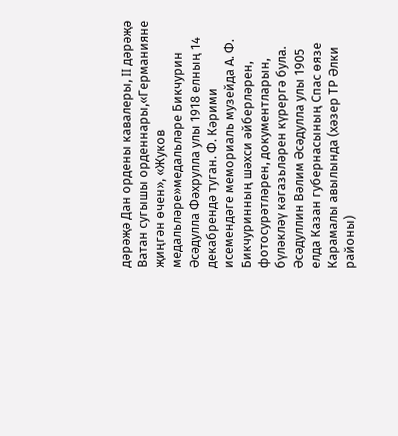дәрәҗә Дан ордены кавалеры, II дәрәҗә Ватан сугышы орденнары,«Германияне җиңгән өчен», «Жуков медальләре»медальләре Бикчурин Әсәдулла Фәхрулла улы 1918 елның 14 декабрендә туган. Ф. Кәрими исемендәге мемориаль музейда А. Ф. Бикчуринның шәхси әйберләрен, фотосурәтләрен, документларын, бүләкләү кәгазьләрен күрергә була.
Әсәдуллин Вәлим Әсәдулла улы 1905 елда Казан губернасының Спас өязе Карамалы авылында (хәзер ТР Әлки районы)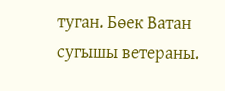туган. Бөек Ватан сугышы ветераны.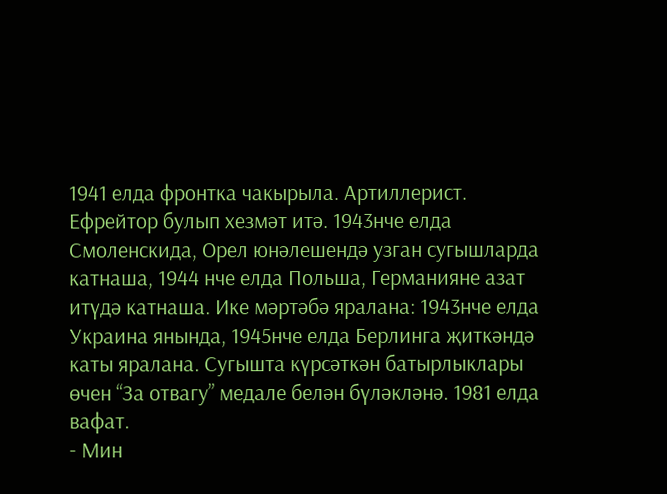1941 елда фронтка чакырыла. Артиллерист. Ефрейтор булып хезмәт итә. 1943нче елда Смоленскида, Орел юнәлешендә узган сугышларда катнаша, 1944 нче елда Польша, Германияне азат итүдә катнаша. Ике мәртәбә яралана: 1943нче елда Украина янында, 1945нче елда Берлинга җиткәндә каты яралана. Сугышта күрсәткән батырлыклары өчен “За отвагу” медале белән бүләкләнә. 1981 елда вафат.
- Мин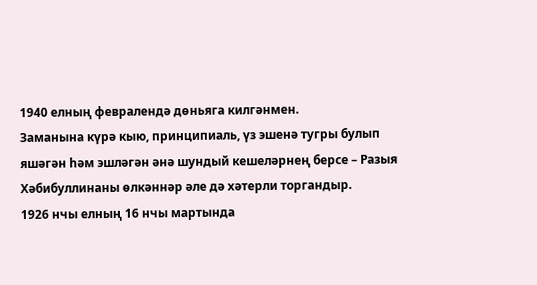1940 елның февралендә дөньяга килгәнмен.
Заманына күрә кыю, принципиаль, үз эшенә тугры булып яшәгән һәм эшләгән әнә шундый кешеләрнең берсе – Разыя Хәбибуллинаны өлкәннәр әле дә хәтерли торгандыр.
1926 нчы елның 16 нчы мартында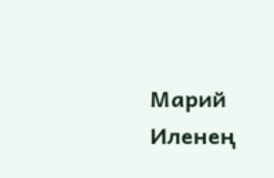Марий Иленең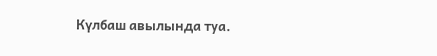Күлбаш авылында туа.